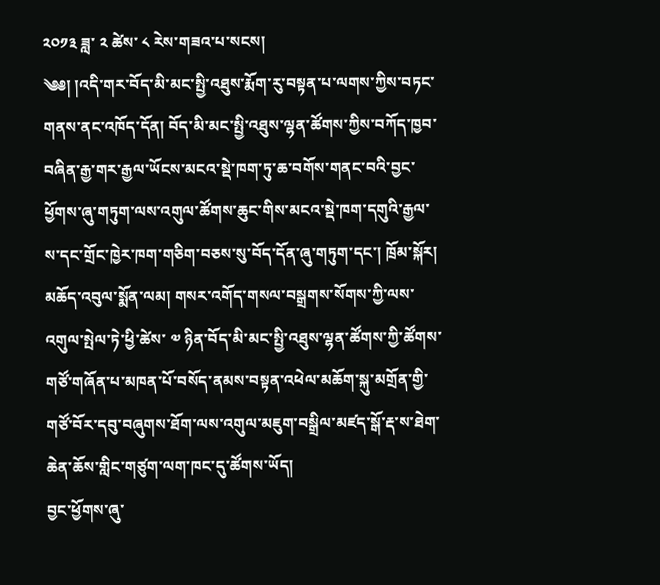༢༠༡༣ ཟླ་ ༢ ཚེས་ ༨ རེས་གཟའ་པ་སངས།
༄༅། །འདི་གར་བོད་མི་མང་སྤྱི་འཐུས་རྨོག་རུ་བསྟན་པ་ལགས་ཀྱིས་བཏང་གནས་ནང་འཁོད་དོན། བོད་མི་མང་སྤྱི་འཐུས་ལྷན་ཚོགས་ཀྱིས་བཀོད་ཁྱབ་བཞིན་རྒྱ་གར་རྒྱལ་ཡོངས་མངའ་སྡེ་ཁག་ཏུ་ཆ་བགོས་གནང་བའི་བྱང་ཕྱོགས་ཞུ་གཏུག་ལས་འགུལ་ཚོགས་ཆུང་གིས་མངའ་སྡེ་ཁག་དགུའི་རྒྱལ་ས་དང་གྲོང་ཁྱེར་ཁག་གཅིག་བཅས་སུ་བོད་དོན་ཞུ་གཏུག་དང་། ཁྲོམ་སྐོར། མཆོད་འབུལ་སྨོན་ལམ། གསར་འགོད་གསལ་བསྒྲགས་སོགས་ཀྱི་ལས་འགུལ་སྤེལ་ཏེ་ཕྱི་ཚེས་ ༧ ཉིན་བོད་མི་མང་སྤྱི་འཐུས་ལྷན་ཚོགས་ཀྱི་ཚོགས་གཙོ་གཞོན་པ་མཁན་པོ་བསོད་ནམས་བསྟན་འཕེལ་མཆོག་སྐུ་མགྲོན་གྱི་གཙོ་བོར་དབུ་བཞུགས་ཐོག་ལས་འགུལ་མཇུག་བསྒྲིལ་མཛད་སྒོ་རྡ་ས་ཐེག་ཆེན་ཆོས་གླིང་གཙུག་ལག་ཁང་དུ་ཚོགས་ཡོད།
བྱང་ཕྱོགས་ཞུ་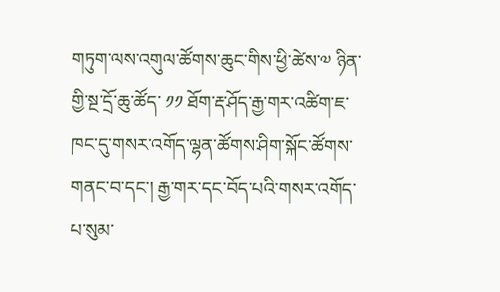གཏུག་ལས་འགུལ་ཚོགས་ཆུང་གིས་ཕྱི་ཚེས་༧ ཉིན་གྱི་སྔ་དྲོ་ཆུ་ཚོད་ ༡༡ ཐོག་རྡ་ཤོད་རྒྱ་གར་འཚིག་ཇ་ཁང་དུ་གསར་འགོད་ལྷན་ཚོགས་ཤིག་སྐོང་ཚོགས་གནང་བ་དང་། རྒྱ་གར་དང་བོད་པའི་གསར་འགོད་པ་སུམ་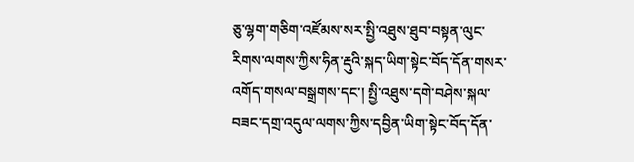ཅུ་ལྷག་གཅིག་འཛོམས་སར་སྤྱི་འཐུས་ཐུབ་བསྟན་ལུང་རིགས་ལགས་ཀྱིས་ཧིན་རྡུའི་སྐད་ཡིག་སྟེང་བོད་དོན་གསར་འགོད་གསལ་བསྒྲགས་དང་། སྤྱི་འཐུས་དགེ་བཤེས་སྐལ་བཟང་དགྲ་འདུལ་ལགས་ཀྱིས་དབྱིན་ཡིག་སྟེང་བོད་དོན་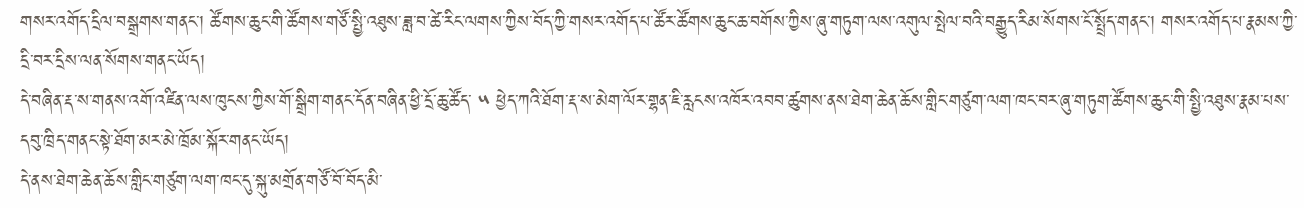གསར་འགོད་དྲིལ་བསྒྲགས་གནང་། ཚོགས་ཆུང་གི་ཚོགས་གཙོ་སྤྱི་འཐུས་ཟླ་བ་ཚེ་རིང་ལགས་ཀྱིས་བོད་ཀྱི་གསར་འགོད་པ་ཚོར་ཚོགས་ཆུང་ཆ་བགོས་ཀྱིས་ཞུ་གཏུག་ལས་འགུལ་སྤེལ་བའི་བརྒྱུད་རིམ་སོགས་ངོ་སྤྲོད་གནང་། གསར་འགོད་པ་རྣམས་ཀྱི་དྲི་བར་དྲིས་ལན་སོགས་གནང་ཡོད།
དེ་བཞིན་རྡ་ས་གནས་འགོ་འཛིན་ལས་ཁུངས་ཀྱིས་གོ་སྒྲིག་གནང་དོན་བཞིན་ཕྱི་དྲོ་ཆུ་ཚོད་ ༥ ཕྱེད་ཀའི་ཐོག་རྡ་ས་མེག་ལོར་གྷན་ཇི་རླངས་འཁོར་འབབ་ཚུགས་ནས་ཐེག་ཆེན་ཆོས་གླིང་གཙུག་ལག་ཁང་བར་ཞུ་གཏུག་ཚོགས་ཆུང་གི་སྤྱི་འཐུས་རྣམ་པས་དབུ་ཁྲིད་གནང་སྟེ་ཐོག་མར་མེ་ཁྲོམ་སྐོར་གནང་ཡོད།
དེ་ནས་ཐེག་ཆེན་ཆོས་གླིང་གཙུག་ལག་ཁང་དུ་སྐུ་མགྲོན་གཙོ་བོ་བོད་མི་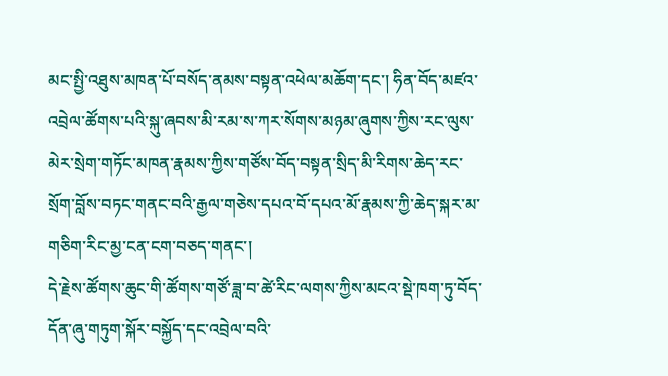མང་སྤྱི་འཐུས་མཁན་པོ་བསོད་ནམས་བསྟན་འཕེལ་མཆོག་དང་། ཧིན་བོད་མཛའ་འབྲེལ་ཚོགས་པའི་སྐུ་ཞབས་མི་རམ་ས་ཀར་སོགས་མཉམ་ཞུགས་ཀྱིས་རང་ལུས་མེར་སྲེག་གཏོང་མཁན་རྣམས་ཀྱིས་གཙོས་བོད་བསྟན་སྲིད་མི་རིགས་ཆེད་རང་སྲོག་བློས་བཏང་གནང་བའི་རྒྱལ་གཅེས་དཔའ་བོ་དཔའ་མོ་རྣམས་ཀྱི་ཆེད་སྐར་མ་གཅིག་རིང་མྱ་ངན་ངག་བཅད་གནང་།
དེ་རྗེས་ཚོགས་ཆུང་གི་ཚོགས་གཙོ་ཟླ་བ་ཚེ་རིང་ལགས་ཀྱིས་མངའ་སྡེ་ཁག་ཏུ་བོད་དོན་ཞུ་གཏུག་སྐོར་བསྐྱོད་དང་འབྲེལ་བའི་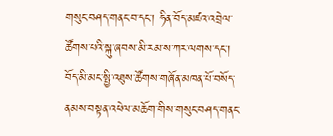གསུང་བཤད་གནང་བ་དང་། ཧིན་བོད་མཛའ་འབྲེལ་ཚོགས་པའི་སྐུ་ཞབས་མི་རམ་ས་ཀར་ལགས་དང་། བོད་མི་མང་སྤྱི་འཐུས་ཚོགས་གཞོན་མཁན་པོ་བསོད་ནམས་བསྟན་འཕེལ་མཆོག་གིས་གསུང་བཤད་གནང་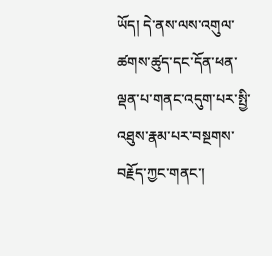ཡོད། དེ་ནས་ལས་འགུལ་ཚགས་ཚུད་དང་དོན་ཕན་ལྡན་པ་གནང་འདུག་པར་སྤྱི་འཐུས་རྣམ་པར་བསྔགས་བརྗོད་ཀྱང་གནང་།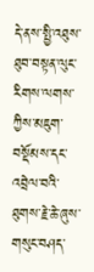དེ་ནས་སྤྱི་འཐུས་ཐུབ་བསྟན་ལུང་རིགས་ལགས་ཀྱིས་མཇུག་བསྡོམས་དང་འབྲེལ་བའི་ཐུགས་རྗེ་ཆེ་ཞུས་གསུང་བཤད་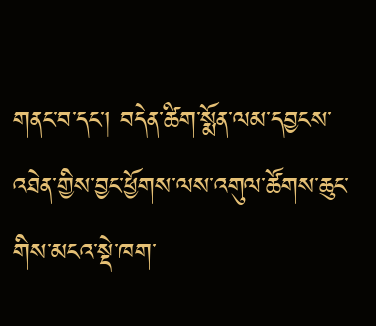གནང་བ་དང་། བདེན་ཚིག་སྨོན་ལམ་དབྱངས་འཐེན་གྱིས་བྱང་ཕྱོགས་ལས་འགུལ་ཚོགས་ཆུང་གིས་མངའ་སྡེ་ཁག་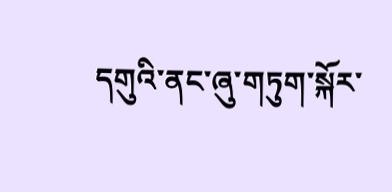དགུའི་ནང་ཞུ་གཏུག་སྐོར་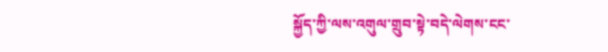སྐྱོད་ཀྱི་ལས་འགུལ་གྲུབ་སྟེ་བདེ་ལེགས་ངང་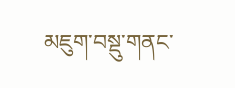མཇུག་བསྡུ་གནང་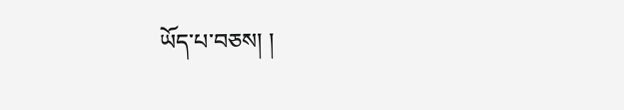ཡོད་པ་བཅས། །